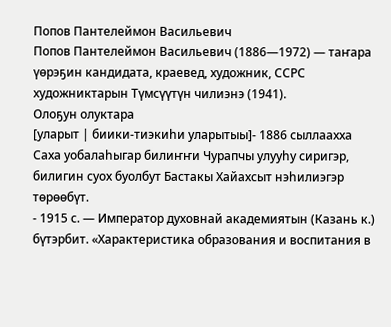Попов Пантелеймон Васильевич
Попов Пантелеймон Васильевич (1886—1972) — таҥара үөрэҕин кандидата, краевед, художник, ССРС художниктарын Түмсүүтүн чилиэнэ (1941).
Олоҕун олуктара
[уларыт | биики-тиэкиһи уларытыы]- 1886 сыллаахха Саха уобалаһыгар билиҥҥи Чурапчы улууһу сиригэр, билигин суох буолбут Бастакы Хайахсыт нэһилиэгэр төрөөбүт.
- 1915 с. — Император духовнай академиятын (Казань к.) бүтэрбит. «Характеристика образования и воспитания в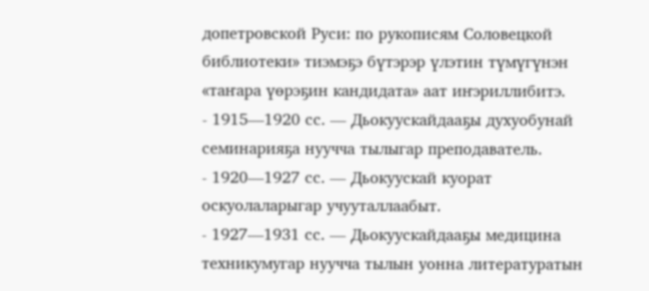допетровской Руси: по рукописям Соловецкой библиотеки» тиэмэҕэ бүтэрэр үлэтин түмүгүнэн «таҥара үөрэҕин кандидата» аат иҥэриллибитэ.
- 1915—1920 сс. — Дьокуускайдааҕы духуобунай семинарияҕа нуучча тылыгар преподаватель.
- 1920—1927 сс. — Дьокуускай куорат оскуолаларыгар учууталлаабыт.
- 1927—1931 сс. — Дьокуускайдааҕы медицина техникумугар нуучча тылын уонна литературатын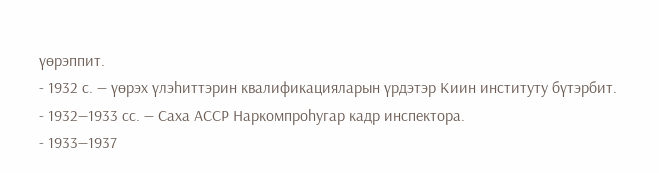үөрэппит.
- 1932 с. — үөрэх үлэһиттэрин квалификацияларын үрдэтэр Киин институту бүтэрбит.
- 1932—1933 сс. — Саха АССР Наркомпроһугар кадр инспектора.
- 1933—1937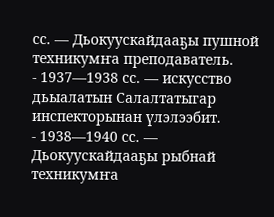сс. — Дьокуускайдааҕы пушной техникумҥа преподаватель.
- 1937—1938 сс. — искусство дьыалатын Салалтатыгар инспекторынан үлэлээбит.
- 1938—1940 сс. — Дьокуускайдааҕы рыбнай техникумҥа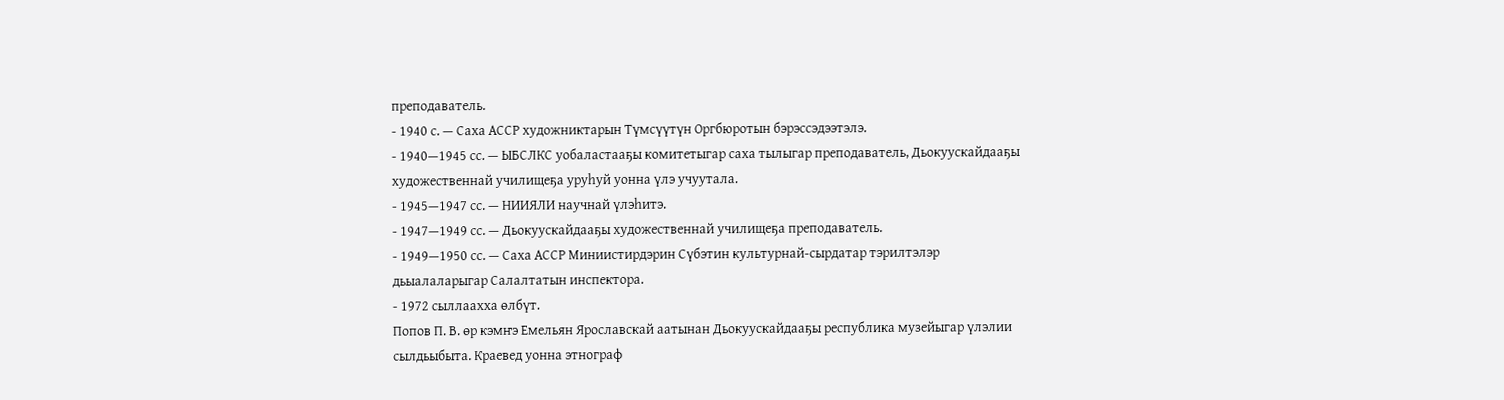преподаватель.
- 1940 с. — Саха АССР художниктарын Түмсүүтүн Оргбюротын бэрэссэдээтэлэ.
- 1940—1945 сс. — ЫБСЛКС уобаластааҕы комитетыгар саха тылыгар преподаватель, Дьокуускайдааҕы художественнай училищеҕа уруһуй уонна үлэ учуутала.
- 1945—1947 сс. — НИИЯЛИ научнай үлэһитэ.
- 1947—1949 сс. — Дьокуускайдааҕы художественнай училищеҕа преподаватель.
- 1949—1950 сс. — Саха АССР Миниистирдэрин Сүбэтин культурнай-сырдатар тэрилтэлэр дьыалаларыгар Салалтатын инспектора.
- 1972 сыллаахха өлбүт.
Попов П. В. өр кэмҥэ Емельян Ярославскай аатынан Дьокуускайдааҕы республика музейыгар үлэлии сылдьыбыта. Краевед уонна этнограф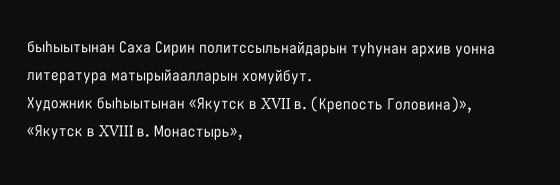быһыытынан Саха Сирин политссыльнайдарын туһунан архив уонна литература матырыйаалларын хомуйбут.
Художник быһыытынан «Якутск в XVII в. (Крепость Головина)», «Якутск в XVIII в. Монастырь»,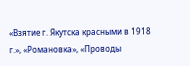«Взятие г. Якутска красными в 1918 г.», «Романовка», «Проводы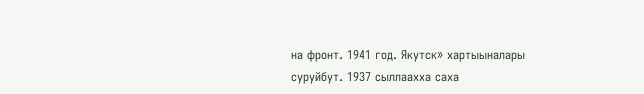на фронт. 1941 год. Якутск» хартыыналары суруйбут. 1937 сыллаахха саха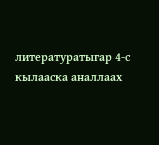литературатыгар 4-с кылааска аналлаах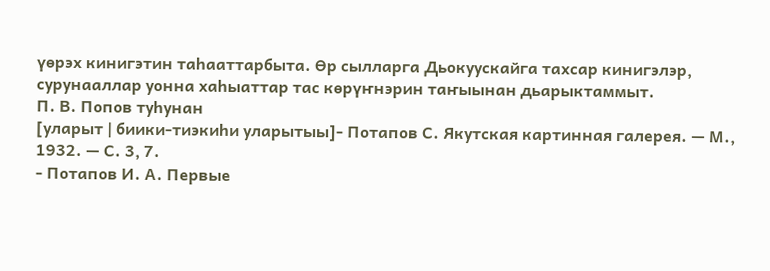үөрэх кинигэтин таһааттарбыта. Өр сылларга Дьокуускайга тахсар кинигэлэр, сурунааллар уонна хаһыаттар тас көрүҥнэрин таҥыынан дьарыктаммыт.
П. В. Попов туһунан
[уларыт | биики-тиэкиһи уларытыы]- Потапов С. Якутская картинная галерея. — М., 1932. — С. 3, 7.
- Потапов И. А. Первые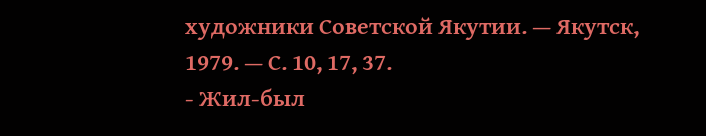художники Советской Якутии. — Якутск, 1979. — С. 10, 17, 37.
- Жил-был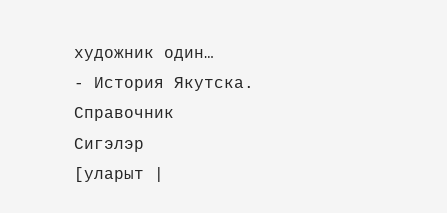художник один…
- История Якутска. Справочник
Сигэлэр
[уларыт |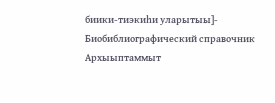биики-тиэкиһи уларытыы]- Биобиблиографический справочник Архыыптаммыт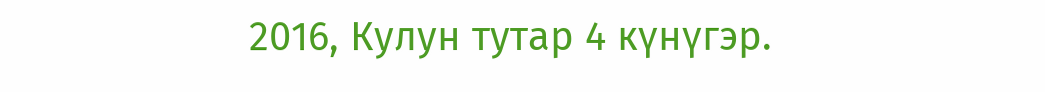2016, Кулун тутар 4 күнүгэр.